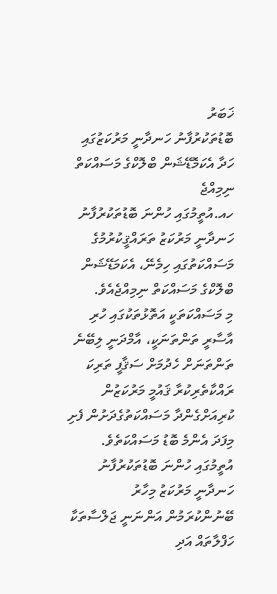ޚަބަރު
ބޮޑުތަކުރުފާނު ހަނދާނީ މަރުކަޒުގައި ހަދާ އެކަމޮޑޭޝަން ބްލޮކްގެ މަސައްކަތް ނިމިއްޖެ
ހއ.އުތީމުގައި ހުންނަ ބޮޑުތަކުރުފާނު ހަނދާނީ މަރުކަޒު ތަރައްޤީކުރުމުގެ މަސައްކަތުގައި ހިމެނޭ، އެކަމަޑޭޝަން ބްލޮކްގެ މަސައްކަތް ނިމިއްޖެއެވެ.
މި މަސައްކަތަކީ އަތޮޅުތަކުގައި ހުރި އާސާރީ ތަންތަނަކީ، އާމްދަނީ ލިބޭނެ ތަންތަނަށް ހެދުމަށް ސަޤާފީ ތަރިކަ ރައްކާތެރިކުރާ ޤައުމީ މަރުކަޒުން ކުރިއަށްގެންދާ މަސައްކަތުގެދަށުން ފެށި މިފަދަ އެންމެ ބޮޑު މަސައްކަތެވެ.
އުތީމުގައި ހުންނަ ބޮޑުތަކުރުފާނު ހަނދާނީ މަރުކަޒު މިހާރު ބޭނުންކުރަމުން އަންނަނީ ޖަލްސާތަކާ ހަފްލާތައް އަދި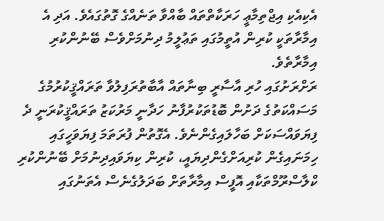އެކިއެކި އިޖްތިމާޢީ ހަރަކާތްތައް ބާއްވާ ތަނެއްގެ ގޮތުގައެވެ. އަދި އެ އިމާރާތަކީ ކުރިން އުތީމުގައި ތަޢުލީމު ދިނުމަށްވެސް ބޭނުންކުރި އިމާރާތެވެ.
ރަށްރަށުގައި ހުރި އާސާރީ ބިނާތައް އާބާތުރަފިލުވާ ތަރައްޤީކުރުމުގެ މަސައްކަތުގެ ދަށުން ބޮޑުތަކުރުފާނު ހަދާނީ މަރުކަޒު ތަރައްޤީކުރަނީ ދެ ފިޔަވައްސަކަށް ބަހާލައިގެންނެވެ. އެގޮތުން ފުރަތަމަ ފިޔަވަހީގައި ހިމަނައިގެން ކުރިއަށްގެންދިޔައީ، ކުރިން ކިޔަވައިދިނުމަށް ބޭނުންކުރި ކްލާސްރޫމްތަކާއި އޮފީސް އިމާރާތަށް ބަދަލުގެނެސް އެތަނުގައި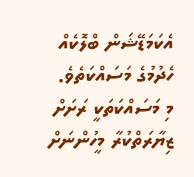އެކަމަޑޭޝަން ބްލޮކެއް ހެދުމުގެ މަސައްކަތެވެ.
މި މަސައްކަތަކީ ރަށަށް ޒިޔާރަތްކުރާ މީހުންނަށް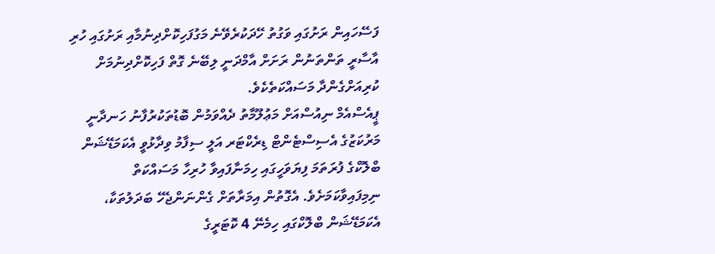ފަސޭހައިން ރަށުގައި ވަގުތު ހޭދަކުރެވޭނެ މަގުފަހިކޮށްދިނުމާއި ރަށުގައި ހުރި އާސާރީ ތަންތަނުން ރަށަށް އާމްދަނީ ލިބޭނެ ގޮތް ފަހިކޮށްދިނުމަށް ކުރިއަށްގެންދާ މަސައްކަތެކެވެ.
ޕީއެސްއެމް ނިއުސްއަށް މަޢުލޫމާތު ދެއްވަމުން ބޮޑުތަކުރުފާނު ހަނދާނީ މަރުކަޒުގެ އެސިސްޓެންޓް ޑިރެކްޓަރ އަލީ ސިފާމު ވިދާޅުވީ އެކަމަޑޭޝަން ބްލޮކްގެ ފުރަތަމަ ފިޔަވަހީގައި ހިމަނާފައިވާ ހުރިހާ މަސައްކަތް ނިމިފައިވާކަމަށެވެ. އެގޮތުން އިމަރާތަށް ގެންނަންޖެހޭ ބަދަލުތަކާ، އެކަމަޑޭޝަން ބްލޮކްގައި ހިމެނޭ 4 ކޮޓަރީގެ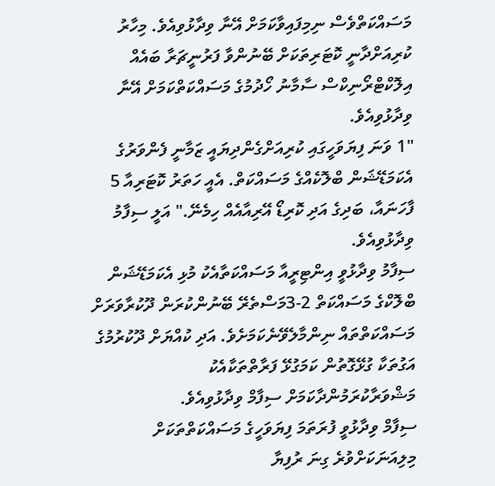މަސައްކަތްވެސް ނިމިފައިވާކަމަށް އޭނާ ވިދާޅުވިއެވެ. މިހާރު ކުރިއަށްދާނީ ކޮޓަރިތަކަށް ބޭނުންވާ ފަރުނީޗަރާ ބައެއް އިލޮކްޓްރޯނިކްސް ސާމާނު ހޯދުމުގެ މަސައްކަތްކަމަށް އޭނާ ވިދާޅުވިއެވެ.
"1 ވަނަ ފިޔަވަހީގައި ކުރިއަށްގެންދިޔައީ ޒަމާނީ ފެންވަރުގެ އެކަމަޑޭޝަން ބްލޮކެއްގެ މަސައްކަތް. އެއީ ހަތަރު ކޮޓަރިއާ 5 ފާހަނައާ، ބަދިގެ އަދި ކޮރިޑޯ އޭރިއާއެއް ހިމެނޭ." އަލީ ސިފާމު ވިދާޅުވިއެވެ.
ސިފާމު ވިދާޅުވީ އިންޓިރީއާ މަސައްކަތާއެކު މުޅި އެކަމަޑޭޝަން ބްލޮކްގެ މަސައްކަތް 2-3މަސްތެރޭ ބޭނުންކުރަން ދޫކުރާވަރަށް މަސައްކަތްތައް ނިންމާލެވޭނެކަމަށެވެ. އަދި ކުއްޔަށް ދޫކުރުމުގެ އަގުތަކާ ގުޅޭގޮތުން ކަމަގުޅޭ ފަރާތްތަކާއެކު މަޝްވަރާކުރަމުންދާކަމަށް ސިފާމް ވިދާޅުވިއެވެ.
ސިފާމް ވިދާޅުވީ ފުރަތަމަ ފިޔަވަހީގެ މަސައްކަތްތަކަށް މިލިއަނަކަށްވުރެ ގިނަ ރުފިޔާ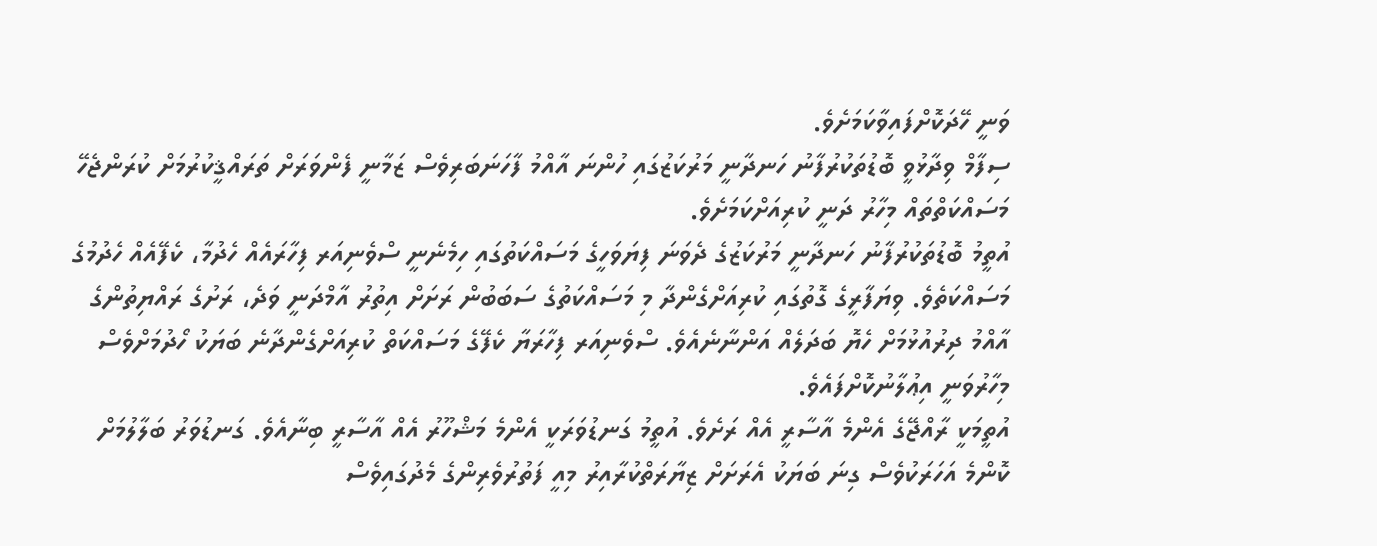ވަނީ ހޭދަކޮށްފައިވާކަމަށެވެ.
ސިފާމް ވިދާޅުވީ ބޮޑުތަކުރުފާނު ހަނދާނީ މަރުކަޒުގައި ހުންނަ އާއްމު ފާހަނަބަރިވެސް ޒަމާނީ ފެންވަރަށް ތަރައްޤީކުރުމަށް ކުރަންޖެހޭ މަސައްކަތްތައް މިހާރު ދަނީ ކުރިއަށްކަމަށެވެ.
އުތީމު ބޮޑުތަކުރުފާނު ހަނދާނީ މަރުކަޒުގެ ދެވަނަ ފިޔަވަހީގެ މަސައްކަތުގައި ހިމެނެނީ ސްވެނިއަރ ފިހާރައެއް ހެދުމާ، ކެފޭއެއް ހެދުމުގެ މަސައްކަތެވެ. ވިޔަފާރީގެ ގޮތުގައި ކުރިއަށްގެންދާ މި މަސައްކަތުގެ ސަބަބުން ރަށަށް އިތުރު އާމްދަނީ ވަދެ، ރަށުގެ ރައްޔިތުންގެ އާއްމު ދިރުއުޅުމަށް ހެޔޮ ބަދަލެއް އަންނާނެއެވެ. ސްވެނިއަރ ފިހާރަޔާ ކެފޭގެ މަސައްކަތް ކުރިއަށްގެންދާނެ ބަޔަކު ހޯދުމަށްވެސް މިހާރުވަނީ އިޢުލާނުކޮށްފައެވެ.
އުތީމަކީ ރާއްޖޭގެ އެންމެ އާސާރީ އެއް ރަށެވެ. އުތީމު ގަނޑުވަރަކީ އެންމެ މަޝްހޫރު އެއް އާސާރީ ބިނާއެވެ. ގަނޑުވަރު ބަލާލުމަށް ކޮންމެ އަހަރަކުވެސް ގިނަ ބަޔަކު އެރަށަށް ޒިޔާރަތްކުރާއިރު މިއީ ފަތުރުވެރިންގެ މެދުގައިވެސް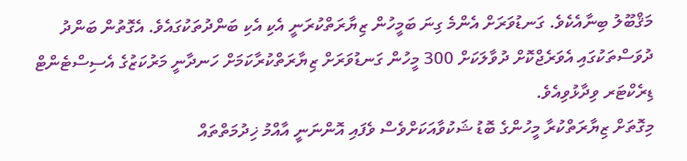މަޤްބޫލު ބިނާއެކެވެ. ގަނޑުވަރަށް އެންމެ ގިނަ ބަމީހުން ޒިޔާރަތްކުރަނީ އެކި އެކި ބަންދުތަކުގައެވެ. އެގޮތުން ބަންދު ދުވަސްތަކުގައި އެވަރެޖްކޮށް ދުވާލަކަށް 300 މީހުން ގަނޑުވަރަށް ޒިޔާރަތްކުރާކަމަށް ހަނދާނީ މަރުކަޒުގެ އެސިސްޓެންޓް ޑިރެކްޓަރ ވިދާޅުވިއެވެ.
މިގޮތަށް ޒިޔާރަތްކުރާ މީހުންގެ ބޮޑު ޝަކުވާއަކަށްވެސް ވެފައި އޮންނަނީ އާއްމު ޚިދުމަތްތައް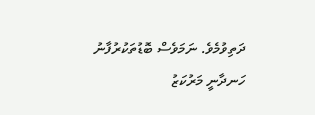ދަތިވުމެވެ. ނަމަވެސް ބޮޑުތަކުރުފާނު ހަނދާނީ މަރުކަޒު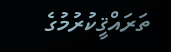ތަރައްޤީކުރުމުގެ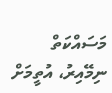މަސައްކަތް ނިމޭއިރު، އުތީމަށް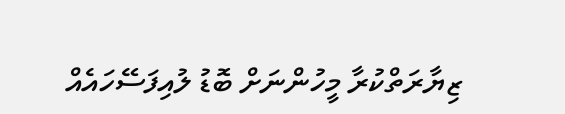ޒިޔާރަތްކުރާ މީހުންނަށް ބޮޑު ލުއިފަސޭހައެއް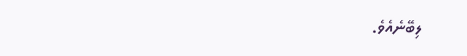ލިބޭނެއެވެ.